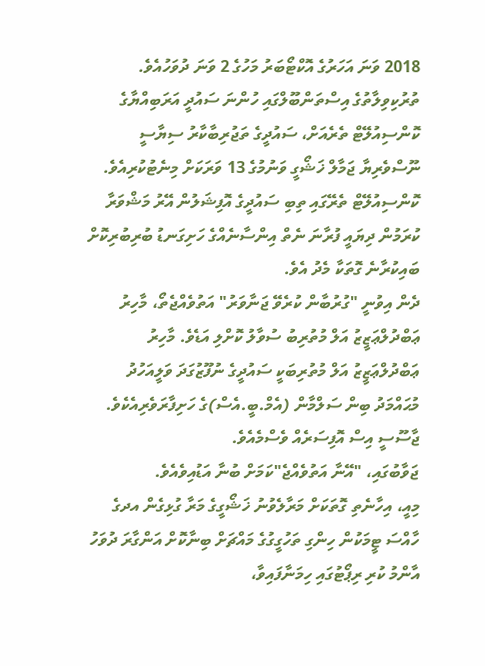2018 ވަނަ އަހަރުގެ އޮކްޓޯބަރު މަހުގެ 2 ވަނަ ދުވަހުއެވެ. ތުރުކިވިލާތުގެ އިސްތަންބޫލްގައި ހުންނަ ސައުދީ އަރަބިއްޔާގެ ކޮންސިއުލޭޓް ތެރެއަށް، ސައުދީގެ ތަޖުރިބާކާރު ސިޔާސީ ނޫސްވެރިޔާ ޖަމާލް ޚަޝޯގީ ވަނުމުގެ 13 ވަރަކަށް މިނެޓުކުރިއެވެ. ކޮންސިއުލޭޓް ތެރޭގައި ތިބި ސައުދީގެ އޮފިޝަލުން އޭރު މަޝްވަރާ ކުރަމުން ދިޔައީ ފުރާނަ ނެތް އިންސާނެއްގެ ހަށިގަނޑު ބުރިބުރިކޮށް ބައިކުރާނެ ގޮތަކާ މެދު އެވެ.
ދެން އިވުނީ "ގުރުބާން ކުރެވޭ ޖަނާވަރު" އަތުވެއްޖެތޯ، މާހިރު ޢަބްދުލްޢަޒީޒު އަލް މުތުރިބު ސުވާލު ކޮށްލި އަޑެވެ. މާހިރު ޢަބްދުލްޢަޒީޒު އަލް މުތުރިބަކީ ސައުދީގެ ނުފޫޒުގަދަ ވަލީއަހުދު މުޙައްމަދު ބިން ސަލްމާން (އެމް.ބީ.އެސް)ގެ ހަށިފާރަވެރިއެކެވެ. ޖާސޫސީ އިސް އޮފިސަރެއް ވެސްމެއެވެ.
ޖަވާބުގައި، "އޭނާ އަތުވެއްޖެ"ކަމަށް ބުނާ އަޑުއިވެއެވެ.
މިއީ، އިހާނެތި ގޮތަކަށް މަރާލެވުނު ޚަޝޯގީގެ މަރާ ގުޅިގެން އދގެ ހާއްސަ ޓީމަކުން ހިންގި ތަހުގީގުގެ މައްޗަށް ބިނާކޮށް އަންގާރަ ދުވަހު އާންމު ކުރި ރިޕޯޓުގައި ހިމަނާފައިވާ،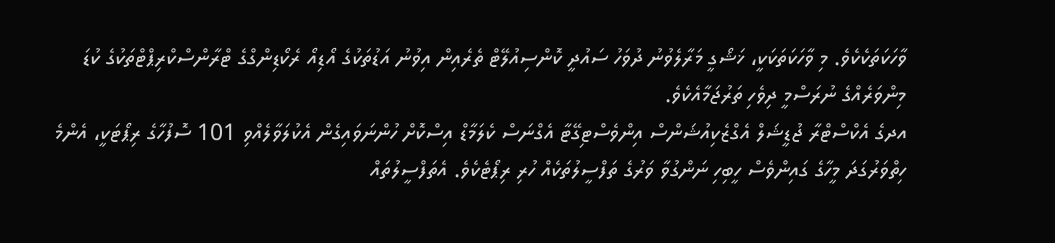ވާހަކަތަކެކެވެ. މި ވާހަކަތަކަކީ، ޚަޝޯގީ މަރާލެވުނު ދުވަހު ސައުދީ ކޮންސިއުލޭޓް ތެރެއިން އިވުނު އަޑުތަކުގެ އޯޑިއޯ ރެކޯޑިންގްގެ ޓްރާންސްކްރިޕްޓްތަކުގެ ކުޑަ މިންވަރެއްގެ ނުރަސްމީ ދިވެހި ތަރުޖަމާއެކެވެ.
އދގެ އެކްސްޓްރާ ޖުޑީޝަލް އެގްޒެކިއުޝަންސް އިންވެސްޓިގޭޓާ އެގްނަސް ކެލަމާޑް އިސްކޮށް ހުންނަވައިގެން އެކުލަވާލެއްވި 101 ސޮފުހާގެ ރިޕޯޓަކީ، އެންމެ ހިތްވަރުގަދަ މީހާގެ ގައިންވެސް ހީބިހި ނަންގުވާ ވަރުގެ ތަފްސީލުތަކެއް ހުރި ރިޕޯޓެކެވެ. އެތަފްސީލުތައް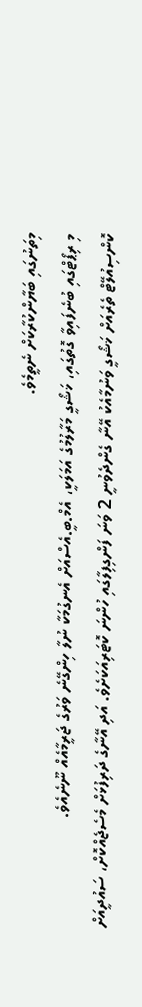މިތަނުގައި ބަޔާންކުރާކަށް ނެތީމެވެ.
މި ރިޕޯޓްގައި ބުނެފައިވާ ގޮތުގައި، ޚަޝޯގީ މަރާލުމުގެ އަމަލަކީ، އެމް.ބީ.އެސްއަށް އެނގުމަކާ ނުލާ ހިންގޭނެ ވަރުގެ ޖަރީމާއެއް ނޫނެއެވެ.
ކޮންސިއުލޭޓް ތެރެއަށް ޚަޝޯގީ ވަނުމާއެކު އޭނާ ގެންދެވުނީ 2 ވަނަ ފަންގިފިލާގައި ހުންނަ ކޮޓަރިއަކަށެވެ. އަދި އޭނާގެ ދަރިފުޅަށް މެސެޖެއްކޮށް، ސައުދީއަށް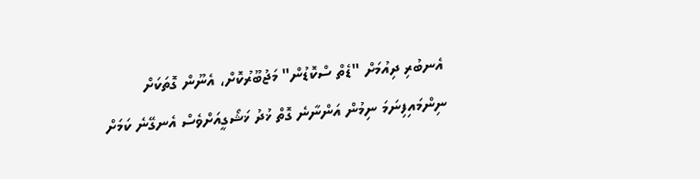އެނބުރި ދިއުމަށް "ޑެތް ސްކޮޑުން" މަޖުބޫރުކޮށް، އެނޫން ގޮތަކަށް ނިންމައިފިނަމަ ނިމުން އަންނާނެ ގޮތް ޚުދު ޚަޝޯގީއަށްވެސް އެނގޭނެ ކަމަށް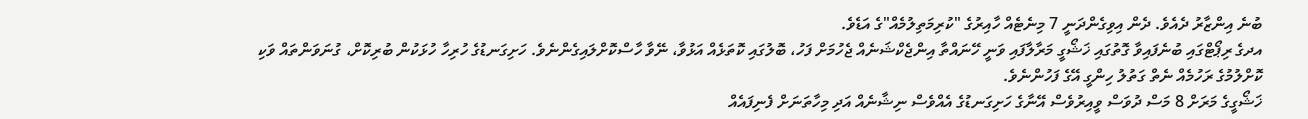ބުނެ އިންޒާރު ދެއެވެ. ދެން އިވިގެންދަނީ 7 މިނެޓެއް ހާއިރުގެ "ކުރިމަތިލުމެއް"ގެ އަޑެވެ.
އދގެ ރިޕޯޓްގައި ބުނެފައިވާ ގޮތުގައި ޚަޝޯގީ މަރާލާފައި ވަނީ ހޭނައްތާ އިންޖެކްޝަނެއް ޖެހުމަށް ފަހު، ބޮލުގައި ކޮތަޅެއް އަޅުވާ، ނޭވާ ހާސްކޮށްލައިގެންނެވެ. ހަށިގަނޑުގެ ހުރިހާ ހުޅަކުން ބުރިކޮށް، ގުނަވަންތައް ވަކި ކޮށްލުމުގެ ރަހުމެއް ނެތް ގަތުލު ހިންގީ އޭގެ ފަހުންނެވެ.
ޚަޝޯގީގެ މަރަށް 8 މަސް ދުވަސް ވީއިރުވެސް އޭނާގެ ހަށިގަނޑުގެ އެއްވެސް ނިޝާނެއް އަދި މިހާތަނަށް ފެނިފައެއް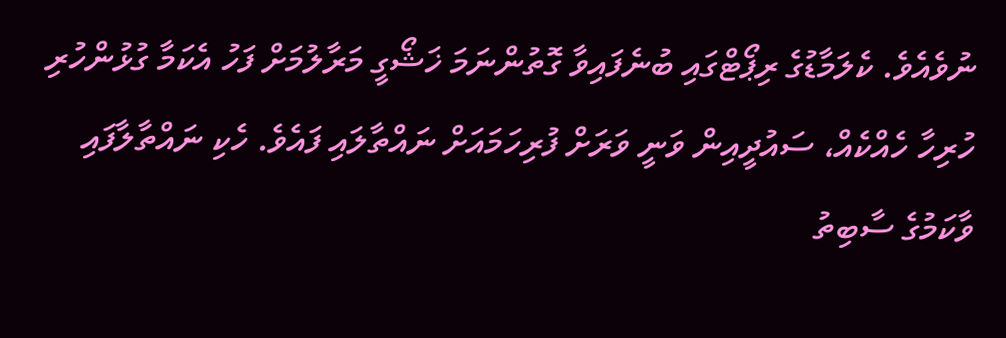ނުވެއެވެ. ކެލަމާޑުގެ ރިޕޯޓްގައި ބުނެފައިވާ ގޮތުންނަމަ ޚަޝޯގީ މަރާލުމަށް ފަހު އެކަމާ ގުޅުންހުރި ހުރިހާ ހެއްކެއް، ސައުދީއިން ވަނީ ވަރަށް ފުރިހަމައަށް ނައްތާލައި ފައެވެ. ހެކި ނައްތާލާފައި ވާކަމުގެ ސާބިތު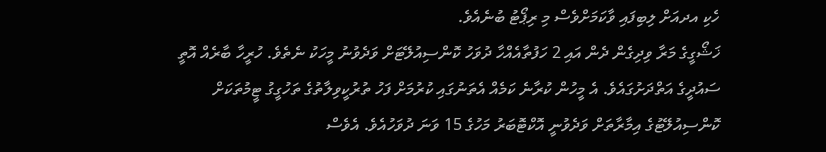ހެކި އދއަށް ލިބިފައި ވާކަމަށްވެސް މި ރިޕޯޓު ބުނެއެވެ.
ޚަޝޯގީގެ މަރާ ވިދިގެން ދެން އައި 2 ހަފުތާއެއްހާ ދުވަހު ކޮންސިއުލޭޓަށް ވަދެވުނު މީހަކު ނެތެވެ. ހުރީހާ ބާރެއް އޮތީ ސައުދީގެ އަތްދަށުގައެވެ. އެ މީހުން ކުރާނެ ކަމެއް އެތަނުގައި ކުރުމަށް ފަހު ތުރުކީވިލާތުގެ ތަހުގީގު ޓީމުތަކަށް ކޮންސިއުލޭޓުގެ އިމާރާތަށް ވަދެވުނީ އޮކްޓޮބަރު މަހުގެ 15 ވަނަ ދުވަހުއެވެ. އެވެސް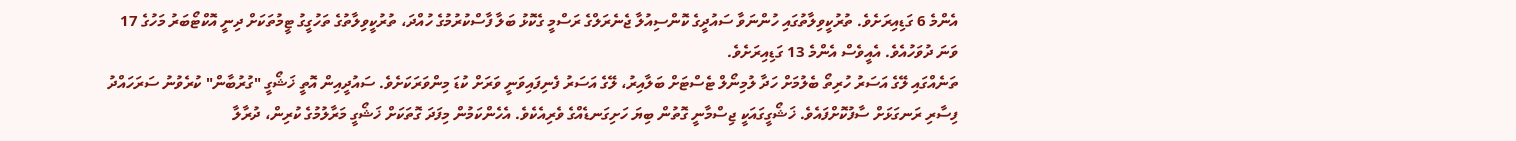އެންމެ 6 ގަޑިއިރަށެވެ. ތުރުކީވިލާތުގައި ހުންނަވާ ސައުދީގެ ކޮންސިއުލާ ޖެނެރަލްގެ ރަސްމީ ގެކޮޅު ބަލާ ފާސްކުރުމުގެ ހުއްދަ، ތުރުކީވިލާތުގެ ތަހުގީގު ޓީމުތަކަށް ދިނީ އޮކްޓޯބަރު މަހުގެ 17 ވަނަ ދުވަހުއެވެ. އެއީވެސް އެންމެ 13 ގަޑިއިރަށެވެ.
ތަނެއްގައި ލޭގެ އަސަރު ހުރިތޯ ބެލުމަށް ހަދާ ލުމިނޯލް ޓެސްޓަށް ބަލާއިރު، ލޭގެ އަސަރު ފެނިފައިވަނީ ވަރަށް ކުޑަ މިންވަރަކަށެވެ. ސައުދީއިން އޮތީ ޚަޝޯގީ "ގުރުބާން" ކުރެވުނު ސަރަހައްދު ފިސާރި ރަނގަޅަށް ސާފުކޮށްފައެވެ. ޚަޝޯގީގައަކީ ޖިސްމާނީ ގޮތުން ބިޔަ ހަށިގަނޑެއްގެ ވެރިއެކެވެ. އެހެންކަމުން މިފަދަ ގޮތަކަށް ޚަޝޯގީ މަރާލުމުގެ ކުރިން، ދުރާލާ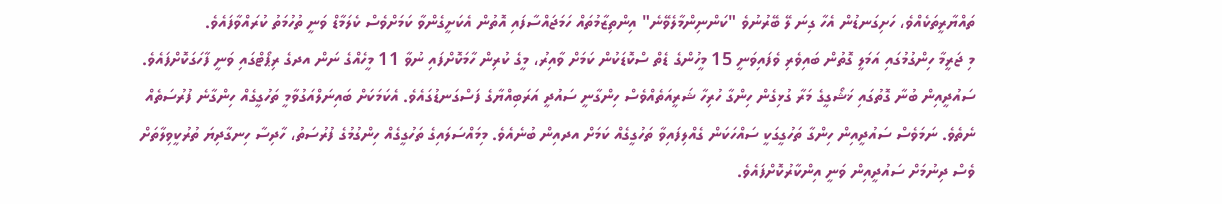ތައްޔާރީތަކެއްވެ، ހަށިގަނޑުން އެހާ ގިނަ ލޭ ބޭރުނުވެ "ކަންނިންމާލެވޭނެ" އިންތިޒާމުތައް ހަމަޖައްސާފައި އޮތުން އެކަށީގެންވާ ކަމަށްވެސް ކެލަމާޑް ވަނީ ތުހުމަތު ކުރައްވާފައެވެ.
މި ޖަރީމާ ހިންގުމުގައި އަމަލީ ގޮތުން ބައިވެރި ވެފައިވަނީ 15 މީހުންގެ ޑެތް ސްކޮޑަކުން ކަމަށް ވާއިރު، މީގެ ކުރިން ހާމަކޮށްފައި ނުވާ 11 މީހެއްގެ ނަން އދގެ ރިޕޯޓްގައި ވަނީ ފާހަގަކޮށްފައެވެ. ސައުދީއިން ބުނާ ގޮތުގައި ޚަޝޯގީގެ މަރާ ގުޅިގެން ހިންގާ ހުރިހާ ޝަރީއަތެއްވެސް ހިންގާނީ ސައުދީ އަރަބިއްޔާގެ ފަސްގަނޑުގައެވެ. އެކަމަކަށް ބައިނަލްއަގުވާމީ ތަހުގީގެއް ހިންގާނެ ފުރުސަތެއް ނެތެވެ. ނަމަވެސް ސައުދީއިން ހިންގާ ތަހުގީގަކީ ސައްހަކަން ގެއްލިފައިވާ ތަހުގީގެއް ކަމަށް އދއިން ބުނެއެވެ. މިމައްސަލައިގެ ތަހުގީގެއް ހިންގުމުގެ ފުރުސަތު، ހާދިސާ ހިނގާދިޔަ ތުރުކީވިލާތަށް ވެސް ދިނުމަށް ސައުދީއިން ވަނީ އިންކާރުކޮށްފައެވެ.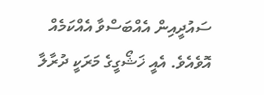ސައުދީއިން އެއްބަސްވާ އެއްކަމެއް އޮވެއެވެ. އެއީ ޚަޝޯގީގެ މަރަކީ ދުރާލާ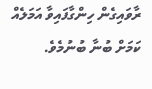ރާވައިގެން ހިންގާފައިވާ އަމަލެއް ކަމަށް ބުނާ ބުނުމެވެ.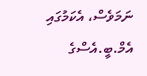ނަމަވެސް، އެކަމުގައި އެމް.ބީ.އެސްގެ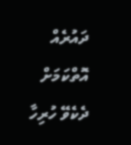ދައުރެއް އޮތްކަމަށް ދެކެވޭ ހުރިހާ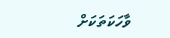ވާހަކަތަކަށް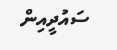ސައުދީއިން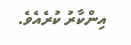އިންކާރު ކުރެއެވެ.